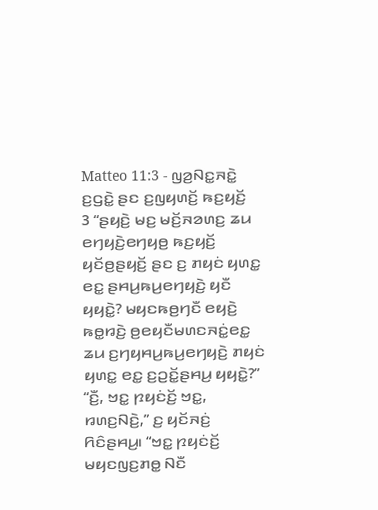Matteo 11:3 - ꤜꤤ꤬ꤡꤢ꤭ꤏꤢꤧ꤭ ꤢ꤬ꤞꤢꤧ꤭ ꤔꤢ ꤢ꤬ꤜꤟꤛꤢꤩ꤬ ꤒꤢ꤬ꤟꤢꤩ꤬
3 “ꤔꤟꤢꤧ꤬ ꤗꤢ꤬ ꤗꤢꤩ꤬ꤏꤤꤛꤢ꤬ ꤘꤣ ꤕꤚꤟꤢꤧ꤬ꤕꤚꤟꤥ꤬ ꤒꤢ꤬ꤟꤢꤩ꤬ ꤟꤢꤩꤥ꤬ꤔꤟꤢꤩ꤬ ꤔꤢ ꤢ꤬ ꤊꤟꤢꤦ ꤟꤛꤢ꤭ ꤕꤢ꤭ ꤔꤌꤣ꤬ꤒꤣ꤬ꤕꤚꤟꤢꤧ꤬ ꤟꤢꤪ ꤟꤟꤢꤧ꤭? ꤗꤟꤢꤒꤥ꤬ꤚꤢꤪ ꤕꤟꤢꤧ꤬ ꤒꤥ꤭ꤙꤢꤧ꤬ ꤥ꤬ꤕꤟꤢꤪꤗꤛꤢꤏꤢꤦ꤭ꤕꤢ꤭ ꤘꤣ ꤢ꤬ꤚꤟꤌꤣ꤬ꤒꤣ꤬ꤕꤚꤟꤢꤧ꤬ ꤊꤟꤢꤦ ꤟꤛꤢ꤭ ꤕꤢ꤭ ꤢ꤬ꤑꤢꤩ꤭ꤔꤌꤣ꤬ ꤟꤟꤢꤧ꤭?”
“ꤢꤪ꤬, ꤠꤢ꤭ ꤐꤟꤢꤦꤢꤩ꤬ ꤠꤢ꤭, ꤙꤛꤢ꤬ꤡꤢꤧ꤬,” ꤢ꤬ ꤟꤢꤩꤏꤢꤦ꤬ ꤖꤢꤨꤔꤌꤣ꤬꤯ “ꤠꤢ꤭ ꤐꤟꤢꤦꤢꤩ꤬ ꤗꤟꤢꤜꤢ꤬ꤊꤥ꤭ ꤡꤢꤪ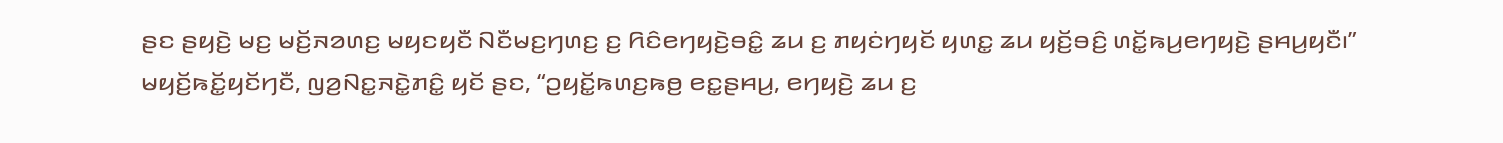ꤔꤢ ꤔꤟꤢꤧ꤬ ꤗꤢ꤬ ꤗꤢꤩ꤬ꤏꤤꤛꤢ꤬ ꤗꤟꤢꤟꤢꤪ ꤡꤢꤪꤗꤢ꤬ꤚꤛꤢ꤬ ꤢ꤬ ꤖꤢꤨꤕꤚꤟꤢꤧ꤬ꤋꤢꤨ꤭ ꤘꤣ ꤢ꤬ ꤊꤟꤢꤦꤚꤟꤢꤩ ꤟꤛꤢ꤭ ꤘꤣ ꤟꤢꤩ꤬ꤋꤢꤨ꤬ ꤛꤢꤩ꤭ꤒꤣ꤬ꤕꤚꤟꤢꤧ꤬ ꤔꤌꤣ꤬ꤟꤢꤪ꤯”
ꤗꤟꤢꤩ꤬ꤒꤢꤩ꤭ꤟꤢꤩꤚꤢꤪ, ꤜꤤ꤬ꤡꤢ꤭ꤏꤢꤧ꤭ꤊꤢꤨ꤭ ꤟꤢꤩ ꤔꤢ, “ꤑꤟꤢꤩ꤭ꤒꤛꤢ꤬ꤒꤥ꤬ ꤕꤢ꤭ꤔꤌꤣ꤬, ꤕꤚꤟꤢꤧ꤬ ꤘꤣ ꤢ꤬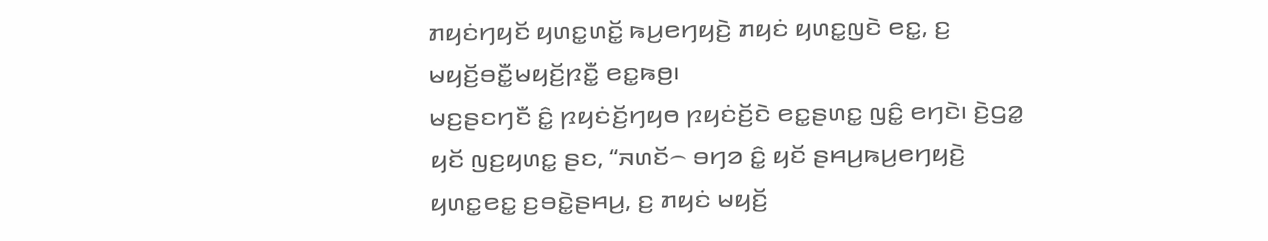ꤊꤟꤢꤦꤚꤟꤢꤩ ꤟꤛꤢ꤭ꤛꤢꤩ꤭ ꤒꤣ꤬ꤕꤚꤟꤢꤧ꤬ ꤊꤟꤢꤦ ꤟꤛꤢ꤭ꤜꤢꤧ ꤕꤢ꤭, ꤢ꤬ ꤗꤟꤢꤩ꤬ꤋꤢꤪ꤭ꤗꤟꤢꤩ꤬ꤐꤢꤪ꤭ ꤕꤢ꤭ꤒꤥ꤬꤯
ꤗꤢ꤬ꤔꤢꤚꤢꤪ ꤢꤨ꤭ ꤐꤟꤢꤦꤢꤩ꤬ꤚꤟꤥ ꤐꤟꤢꤦꤢꤩ꤬ꤢꤧ ꤕꤢ꤭ꤔꤛꤢ꤭ ꤜꤢꤨ꤭ ꤕꤚꤢꤧ꤯ ꤢꤧ꤬ꤞꤤ꤭ ꤟꤢꤩ ꤜꤢ꤬ꤟꤛꤢ꤭ ꤔꤢ, “ꤏꤛꤢꤩ꤮ ꤋꤚꤤ ꤢꤨ꤭ ꤟꤢꤩ ꤔꤌꤣ꤬ꤒꤣ꤬ꤕꤚꤟꤢꤧ꤬ ꤟꤛꤢ꤭ꤕꤢ꤭ ꤢ꤬ꤋꤢꤧ꤭ꤔꤌꤣ꤬, ꤢ꤬ ꤊꤟꤢꤦ ꤗꤟꤢꤩ꤬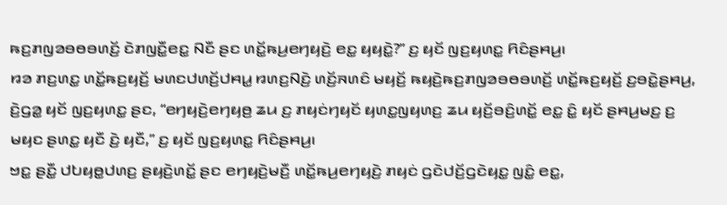ꤒꤢ꤬ꤊꤜꤤꤋꤥꤋꤛꤢꤩ꤬ ꤢꤧꤊꤜꤢꤪ꤭ꤕꤢ꤭ ꤡꤢꤪ ꤔꤢ ꤛꤢꤩ꤭ꤒꤣ꤬ꤕꤚꤟꤢꤧ꤬ ꤕꤢ꤭ ꤟꤟꤢꤧ꤭?” ꤢ꤬ ꤟꤢꤩ ꤜꤢ꤬ꤟꤛꤢ꤭ ꤖꤢꤨꤔꤌꤣ꤬꤯
ꤙꤤ ꤊꤢ꤬ꤛꤢ꤭ ꤛꤢꤩ꤭ꤒꤢ꤬ꤟꤢꤩ꤬ ꤗꤛꤢꤓꤛꤢꤩ꤬ꤓꤌꤣ꤭ ꤙꤛꤢ꤬ꤡꤢꤧ꤬ ꤛꤢꤩ꤬ꤏꤛꤢꤨ ꤗꤟꤢꤩ꤬ ꤒꤟꤢꤧ꤬ꤒꤢ꤬ꤊꤜꤤꤋꤥꤋꤛꤢꤩ꤬ ꤛꤢꤩ꤭ꤒꤢ꤬ꤟꤢꤩ꤬ ꤢ꤬ꤋꤢꤧ꤭ꤔꤌꤣ꤬, ꤢꤧ꤬ꤞꤤ꤭ ꤟꤢꤩ ꤜꤢ꤬ꤟꤛꤢ꤭ ꤔꤢ, “ꤕꤚꤟꤢꤧ꤬ꤕꤚꤟꤥ꤬ ꤘꤣ ꤢ꤬ ꤊꤟꤢꤦꤚꤟꤢꤩ ꤟꤛꤢ꤭ꤜꤟꤛꤢ꤬ ꤘꤣ ꤟꤢꤩ꤬ꤋꤢꤨ꤬ꤛꤢꤩ꤭ ꤕꤢ꤭ ꤢꤨ꤭ ꤟꤢꤩ ꤔꤌꤣ꤬ꤗꤢ꤬ ꤢ꤬ ꤗꤟꤢ ꤔꤛꤢ꤭ ꤟꤢꤪ ꤢꤧ꤬ ꤟꤢꤪ,” ꤢ꤬ ꤟꤢꤩ ꤜꤢ꤬ꤟꤛꤢ꤭ ꤖꤢꤨꤔꤌꤣ꤬꤯
ꤠꤢ꤭ ꤔꤢꤪ꤭ ꤓꤝꤟꤥ꤭ꤓꤛꤢ꤬ ꤔꤟꤢꤧ꤬ꤛꤢꤩ꤭ ꤔꤢ ꤕꤚꤟꤢꤧ꤬ꤗꤢꤪ꤬ ꤛꤢꤩ꤭ꤒꤣ꤬ꤕꤚꤟꤢꤧ꤬ ꤊꤟꤢꤦ ꤞꤢꤧꤓꤢꤩ꤬ꤞꤢꤧꤟꤢ꤭ ꤜꤢꤨ꤭ ꤕꤢ꤭,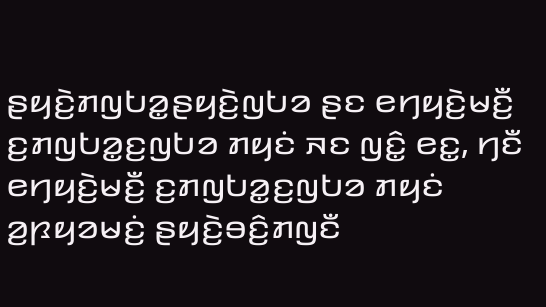ꤔꤟꤢꤧ꤬ꤊꤜꤝꤤ꤭ꤔꤟꤢꤧ꤬ꤜꤝꤤ ꤔꤢ ꤕꤚꤟꤢꤧ꤬ꤗꤢꤪ꤬ ꤢ꤬ꤊꤜꤝꤤ꤭ꤢ꤬ꤜꤝꤤ ꤊꤟꤢꤦ ꤏꤢ ꤜꤢꤨ꤭ ꤕꤢ꤭, ꤚꤢꤪ ꤕꤚꤟꤢꤧ꤬ꤗꤢꤪ꤬ ꤢ꤬ꤊꤜꤝꤤ꤭ꤢ꤬ꤜꤝꤤ ꤊꤟꤢꤦ ꤤ꤬ꤐꤟꤤꤗꤢꤦ꤬ ꤔꤟꤢꤧ꤬ꤋꤢꤨ꤬ꤊꤜꤢꤪ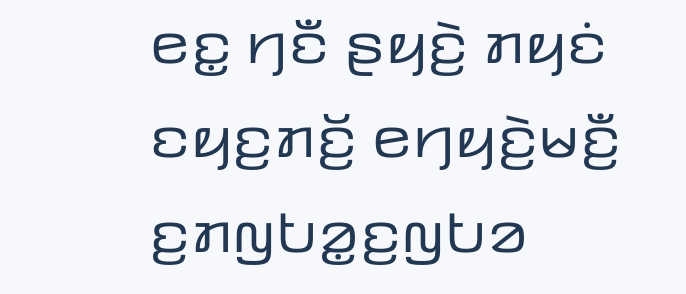ꤕꤢ꤭ ꤚꤢꤪ ꤔꤟꤢꤧ꤬ ꤊꤟꤢꤦ ꤢꤟꤢ꤬ꤊꤢꤩ꤬ ꤕꤚꤟꤢꤧ꤬ꤗꤢꤪ꤬ ꤢ꤬ꤊꤜꤝꤤ꤭ꤢ꤬ꤜꤝꤤ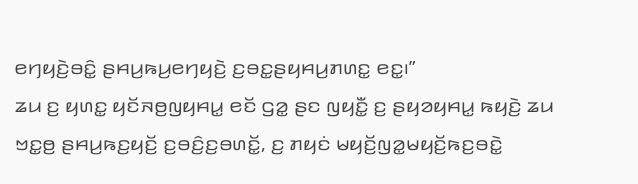ꤕꤚꤟꤢꤧ꤬ꤋꤢꤨ꤭ ꤔꤌꤣ꤬ꤒꤣ꤬ꤕꤚꤟꤢꤧ꤬ ꤢ꤬ꤋꤢ꤭ꤔꤟꤌꤣ꤬ꤊꤛꤢ꤭ ꤕꤢ꤭꤯”
ꤘꤣ ꤢ꤬ ꤟꤛꤢ꤭ ꤟꤢꤩꤏꤥ꤬ꤜꤟꤌꤣ꤭ ꤕꤢꤩ ꤞꤤ꤭ ꤔꤢ ꤜꤟꤢꤪ꤭ ꤢ꤬ ꤔꤟꤤꤟꤌꤣ꤭ ꤒꤟꤢꤧ꤬ ꤘꤣ ꤠꤢ꤭ꤥ꤬ ꤔꤌꤣ꤬ꤒꤢ꤬ꤟꤢꤩ꤬ ꤢ꤬ꤋꤢꤨ꤬ꤢ꤬ꤋꤛꤢꤩ꤭, ꤢ꤬ ꤊꤟꤢꤦ ꤗꤟꤢꤩ꤬ꤜꤤ꤭ꤗꤟꤢꤩ꤬ꤒꤢ꤬ꤋꤢꤧ꤭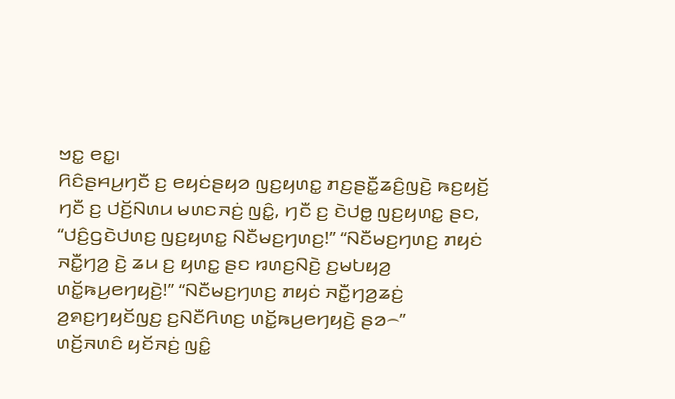ꤠꤢ꤭ ꤕꤢ꤭꤯
ꤖꤢꤨꤔꤌꤣ꤬ꤚꤢꤪ ꤢ꤬ ꤕꤟꤢꤦꤔꤟꤤ ꤜꤢ꤬ꤟꤛꤢ꤭ ꤊꤢ꤬ꤔꤢꤪ꤭ꤘꤢꤨ꤬ꤜꤢꤧ꤬ ꤒꤢ꤬ꤟꤢꤩ꤬ ꤚꤢꤪ ꤢ꤬ ꤓꤢꤩ꤬ꤡꤛꤣ ꤗꤛꤢꤏꤢꤦ꤬ ꤜꤢꤨ꤭, ꤚꤢꤪ ꤢ꤬ ꤢꤧꤓꤥ꤭ ꤜꤢ꤬ꤟꤛꤢ꤭ ꤔꤢ, “ꤓꤢꤨ꤬ꤞꤢꤧꤓꤛꤢ꤬ ꤜꤢ꤬ꤟꤛꤢ꤭ ꤡꤢꤪꤗꤢ꤬ꤚꤛꤢ꤬!” “ꤡꤢꤪꤗꤢ꤬ꤚꤛꤢ꤬ ꤊꤟꤢꤦ ꤏꤢꤪ꤭ꤚꤤ꤬ ꤢꤧ꤬ ꤘꤣ ꤢ꤬ ꤟꤛꤢ꤭ ꤔꤢ ꤙꤛꤢ꤬ꤡꤢꤧ꤬ ꤢ꤬ꤗꤝꤟꤤ꤬ ꤛꤢꤩ꤭ꤒꤣ꤬ꤕꤚꤟꤢꤧ꤬!” “ꤡꤢꤪꤗꤢ꤬ꤚꤛꤢ꤬ ꤊꤟꤢꤦ ꤏꤢꤪ꤭ꤚꤤ꤬ꤘꤢꤦ꤬ ꤤ꤬ꤎꤢ꤬ꤚꤟꤢꤩꤜꤢ꤬ ꤢ꤬ꤡꤢꤪꤖꤛꤢ꤬ ꤛꤢꤩ꤭ꤒꤣ꤬ꤕꤚꤟꤢꤧ꤬ ꤔꤤ꤮”
ꤛꤢꤩ꤬ꤏꤛꤢꤨ ꤟꤢꤩꤏꤢꤦ꤬ ꤜꤢꤨ꤭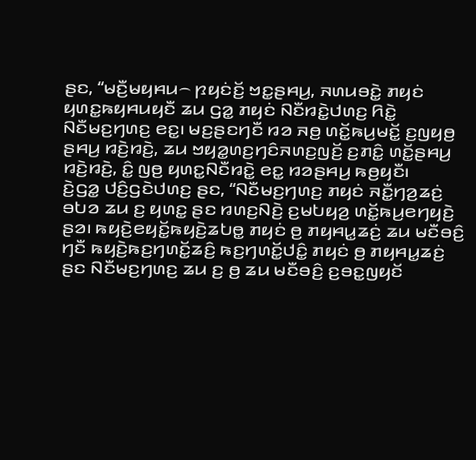ꤔꤢ, “ꤗꤢꤪ꤬ꤗꤟꤌꤣ꤮ ꤐꤟꤢꤦꤢꤩ꤬ ꤠꤢ꤭ꤔꤌꤣ꤬, ꤏꤛꤣꤋꤢꤧ꤭ ꤊꤟꤢꤦ ꤟꤛꤢ꤭ꤒꤟꤌꤣꤟꤢꤪ ꤘꤣ ꤞꤤ꤭ ꤊꤟꤢꤦ ꤡꤢꤪꤙꤢꤧ꤭ꤓꤛꤢ꤬ ꤖꤢꤧ꤭ ꤡꤢꤪꤗꤢ꤬ꤚꤛꤢ꤬ ꤕꤢ꤭꤯ ꤗꤢ꤬ꤔꤢꤚꤢꤪ ꤙꤤ ꤏꤥ꤬ ꤛꤢꤩ꤭ꤒꤣ꤬ꤗꤢꤩ꤭ ꤢ꤬ꤜꤟꤥ꤬ ꤔꤌꤣ꤬ ꤙꤢꤧ꤬ꤙꤢꤧ꤬, ꤘꤣ ꤠꤟꤤ꤭ꤛꤢ꤬ꤚꤢꤨꤏꤛꤢ꤬ꤜꤢꤩ꤬ ꤢ꤬ꤊꤢꤨ꤭ ꤛꤢꤩ꤭ꤔꤌꤣ꤬ ꤙꤢꤧ꤬ꤙꤢꤧ꤬, ꤢꤨ꤭ ꤜꤥ꤬ ꤟꤛꤢ꤭ꤡꤢꤪꤙꤢꤧ꤭ ꤕꤢ꤭ ꤙꤤꤔꤌꤣ꤬ ꤒꤥ꤬ꤟꤢꤪ꤯
ꤢꤧ꤬ꤞꤤ꤭ ꤓꤢꤨ꤬ꤞꤢꤧꤓꤛꤢ꤬ ꤔꤢ, “ꤡꤢꤪꤗꤢ꤬ꤚꤛꤢ꤬ ꤊꤟꤢꤦ ꤏꤢꤪ꤭ꤚꤤ꤬ꤘꤢꤦ꤬ ꤋꤝꤤ ꤘꤣ ꤢ꤬ ꤟꤛꤢ꤭ ꤔꤢ ꤙꤛꤢ꤬ꤡꤢꤧ꤬ ꤢ꤬ꤗꤝꤟꤤ꤬ ꤛꤢꤩ꤭ꤒꤣ꤬ꤕꤚꤟꤢꤧ꤬ ꤔꤤ꤯ ꤒꤟꤢꤧ꤬ꤕꤟꤢꤩ꤭ꤒꤟꤢꤧ꤬ꤘꤝꤥ꤭ ꤊꤟꤢꤦ ꤥ꤬ ꤊꤟꤌꤣ꤭ꤘꤢꤦ꤬ ꤘꤣ ꤗꤢꤪꤋꤢꤨ꤬ ꤚꤢꤪ ꤒꤟꤢꤧ꤬ꤒꤢ꤬ꤚꤛꤢꤩ꤭ꤘꤢꤨ꤬ ꤒꤢ꤬ꤚꤛꤢꤩ꤭ꤓꤢꤨ꤭ ꤊꤟꤢꤦ ꤥ꤬ ꤊꤟꤌꤣ꤭ꤘꤢꤦ꤬ ꤔꤢ ꤡꤢꤪꤗꤢ꤬ꤚꤛꤢ꤬ ꤘꤣ ꤢ꤬ ꤥ꤬ ꤘꤣ ꤗꤢꤪꤋꤢꤨ꤬ ꤢ꤬ꤋꤢ꤭ꤜꤟꤢꤩ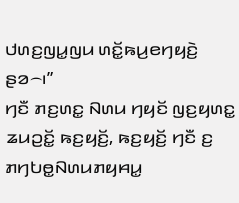ꤓꤛꤢ꤬ꤜꤣ꤭ꤜꤣ ꤛꤢꤩ꤭ꤒꤣ꤬ꤕꤚꤟꤢꤧ꤬ ꤔꤤ꤮꤯”
ꤚꤢꤪ ꤊꤢ꤬ꤛꤢ꤭ ꤡꤛꤣ ꤚꤟꤢꤩ ꤜꤢ꤬ꤟꤛꤢ꤭ ꤘꤣꤑꤢꤩ꤭ ꤒꤢ꤬ꤟꤢꤩ꤬, ꤒꤢ꤬ꤟꤢꤩ꤬ ꤚꤢꤪ ꤢ꤬ ꤊꤚꤝꤥ꤭ꤡꤛꤣꤊꤟꤌꤣ꤭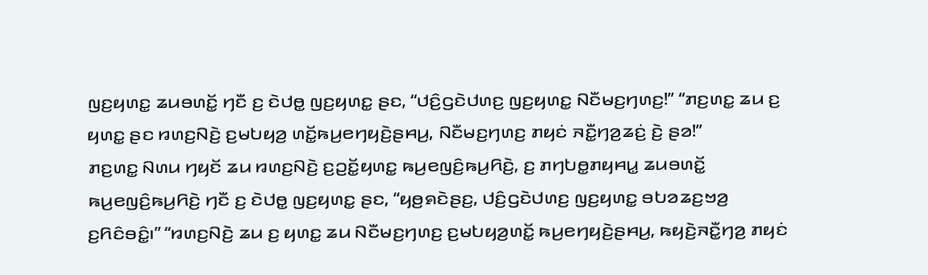ꤜꤢ꤬ꤟꤛꤢ꤭ ꤘꤣꤋꤛꤢꤩ꤭ ꤚꤢꤪ ꤢ꤬ ꤢꤧꤓꤥ꤭ ꤜꤢ꤬ꤟꤛꤢ꤭ ꤔꤢ, “ꤓꤢꤨ꤬ꤞꤢꤧꤓꤛꤢ꤬ ꤜꤢ꤬ꤟꤛꤢ꤭ ꤡꤢꤪꤗꤢ꤬ꤚꤛꤢ꤬!” “ꤊꤢ꤬ꤛꤢ꤭ ꤘꤣ ꤢ꤬ ꤟꤛꤢ꤭ ꤔꤢ ꤙꤛꤢ꤬ꤡꤢꤧ꤬ ꤢ꤬ꤗꤝꤟꤤ꤬ ꤛꤢꤩ꤭ꤒꤣ꤬ꤕꤚꤟꤢꤧ꤬ꤔꤌꤣ꤬, ꤡꤢꤪꤗꤢ꤬ꤚꤛꤢ꤬ ꤊꤟꤢꤦ ꤏꤢꤪ꤭ꤚꤤ꤬ꤘꤢꤦ꤬ ꤢꤧ꤬ ꤔꤤ!”
ꤊꤢ꤬ꤛꤢ꤭ ꤡꤛꤣ ꤚꤟꤢꤩ ꤘꤣ ꤙꤛꤢ꤬ꤡꤢꤧ꤬ ꤢ꤬ꤑꤢꤩ꤭ꤟꤛꤢ꤭ ꤒꤣ꤬ꤕꤜꤢꤨ꤬ꤒꤣ꤬ꤖꤢꤧ꤬, ꤢ꤬ ꤊꤚꤝꤥ꤭ꤊꤟꤌꤣ꤭ ꤘꤣꤋꤛꤢꤩ꤭ ꤒꤣ꤬ꤕꤜꤢꤨ꤬ꤒꤣ꤬ꤖꤢꤧ꤬ ꤚꤢꤪ ꤢ꤬ ꤢꤧꤓꤥ꤭ ꤜꤢ꤬ꤟꤛꤢ꤭ ꤔꤢ, “ꤟꤥ꤬ꤎꤢꤧꤔꤢ꤬, ꤓꤢꤨ꤬ꤞꤢꤧꤓꤛꤢ꤬ ꤜꤢ꤬ꤟꤛꤢ꤭ ꤋꤝꤤꤘꤢ꤬ꤠꤤ꤬ ꤢ꤬ꤖꤢꤨꤋꤢꤨ꤭꤯” “ꤙꤛꤢ꤬ꤡꤢꤧ꤬ ꤘꤣ ꤢ꤬ ꤟꤛꤢ꤭ ꤘꤣ ꤡꤢꤪꤗꤢ꤬ꤚꤛꤢ꤬ ꤢ꤬ꤗꤝꤟꤤ꤬ꤛꤢꤩ꤭ ꤒꤣ꤬ꤕꤚꤟꤢꤧ꤬ꤔꤌꤣ꤬, ꤒꤟꤢꤧ꤬ꤏꤢꤪ꤭ꤚꤤ꤬ ꤊꤟꤢꤦ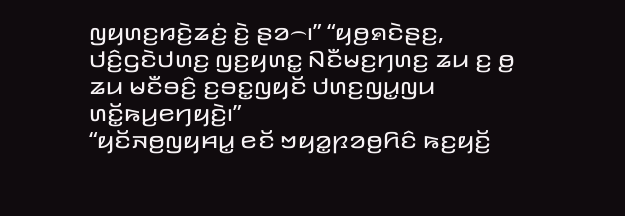ꤜꤟꤛꤢ꤬ꤙꤢꤧ꤬ꤘꤢꤦ꤬ ꤢꤧ꤬ ꤔꤤ꤮꤯” “ꤟꤥ꤬ꤎꤢꤧꤔꤢ꤬, ꤓꤢꤨ꤬ꤞꤢꤧꤓꤛꤢ꤬ ꤜꤢ꤬ꤟꤛꤢ꤭ ꤡꤢꤪꤗꤢ꤬ꤚꤛꤢ꤬ ꤘꤣ ꤢ꤬ ꤥ꤬ ꤘꤣ ꤗꤢꤪꤋꤢꤨ꤬ ꤢ꤬ꤋꤢ꤭ꤜꤟꤢꤩ ꤓꤛꤢ꤬ꤜꤣ꤭ꤜꤣ ꤛꤢꤩ꤭ꤒꤣ꤬ꤕꤚꤟꤢꤧ꤬꤯”
“ꤟꤢꤩꤏꤥ꤬ꤜꤟꤌꤣ꤭ ꤕꤢꤩ ꤠꤟꤤ꤭ꤐꤤꤥ꤬ꤖꤢꤨ ꤒꤢ꤬ꤟꤢꤩ꤬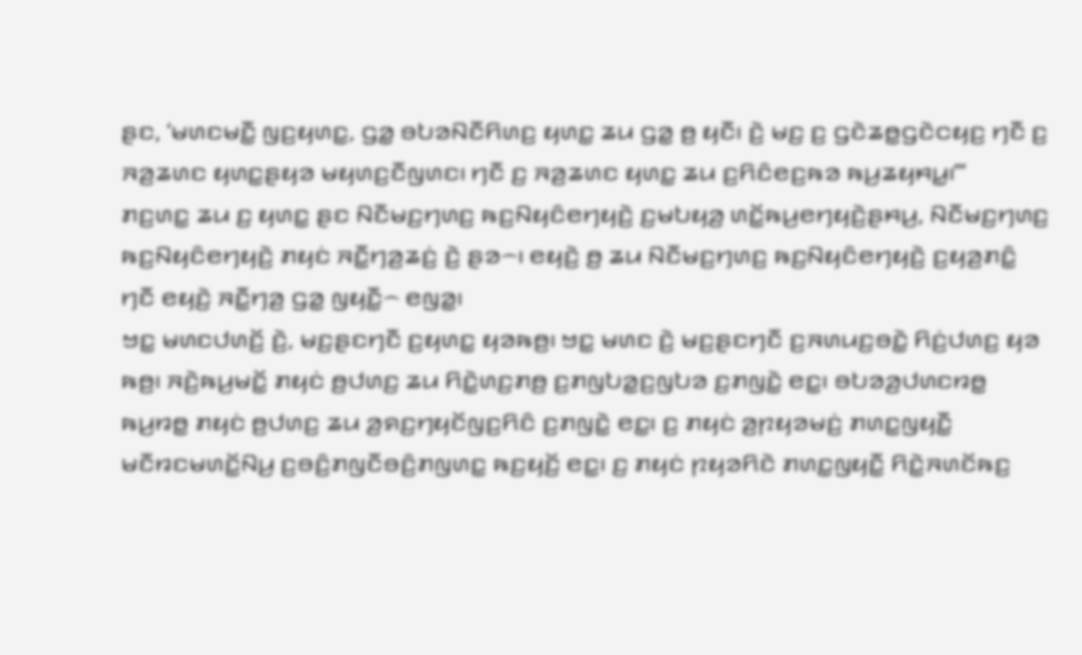ꤔꤢ, ‘ꤗꤛꤢꤗꤢꤪ꤭ ꤜꤢ꤬ꤟꤛꤢ꤭, ꤞꤤ꤭ ꤋꤝꤤꤡꤢꤪꤖꤛꤢ꤬ ꤟꤛꤢ꤭ ꤘꤣ ꤞꤤ꤭ ꤥ꤬ ꤟꤢꤪ꤯ ꤢꤧ꤬ ꤗꤢ꤬ ꤢ꤬ ꤞꤢꤧꤘꤥ꤭ꤞꤢꤧꤍꤟꤢ꤬ ꤚꤢꤪ ꤢ꤬ ꤏꤤ꤬ꤘꤛꤢ ꤟꤛꤢ꤭ꤔꤟꤤ ꤗꤟꤛꤢ꤬ꤢꤪꤜꤛꤢ꤯ ꤚꤢꤪ ꤢ꤬ ꤏꤤ꤬ꤘꤛꤢ ꤟꤛꤢ꤭ ꤘꤣ ꤢ꤬ꤖꤢꤨꤕꤢ꤬ꤒꤤ ꤒꤣ꤬ꤘꤟꤌꤣ꤭꤯’”
ꤊꤢ꤬ꤛꤢ꤭ ꤘꤣ ꤢ꤬ ꤟꤛꤢ꤭ ꤔꤢ ꤡꤢꤪꤗꤢ꤬ꤚꤛꤢ꤬ ꤒꤢ꤬ꤡꤟꤢꤨꤕꤚꤟꤢꤧ꤬ ꤢ꤬ꤗꤝꤟꤤ꤬ ꤛꤢꤩ꤭ꤒꤣ꤬ꤕꤚꤟꤢꤧ꤬ꤔꤌꤣ꤬, ꤡꤢꤪꤗꤢ꤬ꤚꤛꤢ꤬ ꤒꤢ꤬ꤡꤟꤢꤨꤕꤚꤟꤢꤧ꤬ ꤊꤟꤢꤦ ꤏꤢꤪ꤭ꤚꤤ꤬ꤘꤢꤦ꤬ ꤢꤧ꤬ ꤔꤤ꤮꤯ ꤕꤟꤢꤧ꤬ ꤥ꤬ ꤘꤣ ꤡꤢꤪꤗꤢ꤬ꤚꤛꤢ꤬ ꤒꤢ꤬ꤡꤟꤢꤨꤕꤚꤟꤢꤧ꤬ ꤢ꤬ꤟꤤ꤬ꤊꤢꤨ꤭ ꤚꤢꤪ ꤕꤟꤢꤧ꤬ ꤏꤢꤪ꤭ꤚꤤ꤬ ꤞꤤ꤭ ꤜꤟꤢꤪ꤭꤮ ꤕꤜꤤ꤭꤯
ꤠꤢ꤭ ꤗꤛꤢꤓꤛꤢꤩ꤬ ꤢꤧ꤬, ꤗꤢ꤬ꤔꤢꤚꤢꤪ ꤢ꤬ꤟꤛꤢ꤭ ꤟꤤꤒꤥ꤬꤯ ꤠꤢ꤭ ꤗꤛꤢ ꤢꤧ꤬ ꤗꤢ꤬ꤔꤢꤚꤢꤪ ꤢ꤬ꤏꤛꤣꤢ꤬ꤋꤢꤧ꤭ ꤖꤢꤦ꤬ꤓꤛꤢ꤬ ꤟꤤ ꤒꤥ꤬꤯ ꤏꤢꤧ꤬ꤒꤣ꤬ꤗꤢꤩ꤭ ꤊꤟꤢꤦ ꤥ꤬ꤓꤛꤢ꤬ ꤘꤣ ꤖꤢꤧ꤭ꤛꤢ꤬ꤊꤥ꤬ ꤢ꤬ꤊꤜꤝꤤ꤭ꤢ꤬ꤜꤝꤤ ꤢ꤬ꤊꤜꤢꤧ꤭ ꤕꤢ꤭꤯ ꤋꤝꤤꤤ꤬ꤓꤛꤢꤙꤥ꤭ ꤒꤣ꤬ꤙꤥ꤭ ꤊꤟꤢꤦ ꤥ꤬ꤓꤛꤢ꤬ ꤘꤣ ꤤ꤬ꤎꤢ꤬ꤚꤟꤢꤩꤜꤢ꤬ꤖꤢꤨ ꤢ꤬ꤊꤜꤢꤧ꤭ ꤕꤢ꤭꤯ ꤢ꤬ ꤊꤟꤢꤦ ꤤ꤬ꤐꤟꤤꤗꤢꤦ꤬ ꤊꤛꤢ꤭ꤜꤟꤢꤪ꤭ ꤗꤢꤪꤙꤢꤗꤛꤢꤩ꤭ꤡꤣ꤬ ꤢ꤬ꤋꤢꤨ꤬ꤊꤜꤢꤪꤋꤢꤨ꤬ꤊꤜꤛꤢ꤭ ꤒꤢ꤬ꤟꤢꤩ꤬ ꤕꤢ꤭꤯ ꤢ꤬ ꤊꤟꤢꤦ ꤐꤟꤤꤖꤢꤧ ꤊꤛꤢ꤭ꤜꤟꤢꤪ꤭ ꤖꤢꤧ꤭ꤏꤛꤢꤩꤒꤢ꤬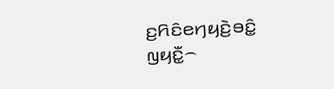ꤢ꤬ꤖꤢꤨꤕꤚꤟꤢꤧ꤬ꤋꤢꤨ꤭ ꤜꤟꤢꤪ꤭꤮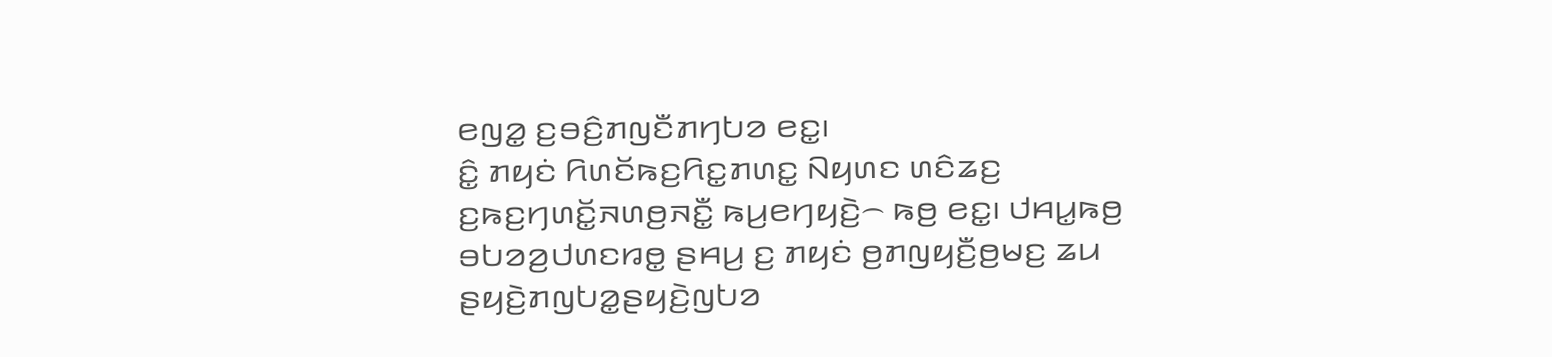ꤕꤜꤤ꤭ ꤢ꤬ꤋꤢꤨ꤬ꤊꤜꤢꤪꤊꤚꤝꤤ ꤕꤢ꤭꤯
ꤢꤨ꤭ ꤊꤟꤢꤦ ꤖꤛꤢꤩꤒꤢ꤬ꤖꤢ꤭ꤊꤛꤢ꤭ ꤡꤟꤛꤢ ꤛꤢꤨꤘꤢ꤬ ꤢ꤬ꤒꤢ꤬ꤚꤛꤢꤩ꤭ꤏꤛꤥ꤬ꤏꤢꤪ꤭ ꤒꤣ꤬ꤕꤚꤟꤢꤧ꤬꤮ ꤒꤥ꤬ ꤕꤢ꤭꤯ ꤓꤌꤣ꤭ꤒꤥ꤬ ꤋꤝꤤꤤ꤬ꤓꤛꤢꤙꤥ꤭ ꤔꤌꤣ꤬ ꤢ꤬ ꤊꤟꤢꤦ ꤥ꤬ꤊꤜꤟꤢꤪ꤬ꤥ꤬ꤗꤢ꤬ ꤘꤣ ꤔꤟꤢꤧ꤬ꤊꤜꤝꤤ꤭ꤔꤟꤢꤧ꤬ꤜꤝꤤ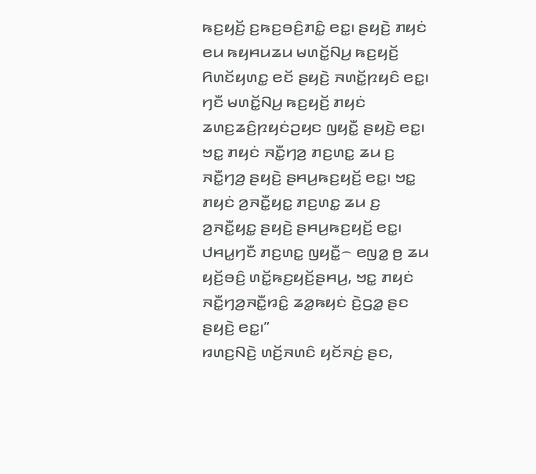ꤒꤢ꤬ꤟꤢꤩ꤬ ꤢ꤬ꤒꤢ꤬ꤋꤢꤨ꤬ꤊꤢꤨ꤭ ꤕꤢ꤭꤯ ꤔꤟꤢꤧ꤬ ꤊꤟꤢꤦ ꤕꤣ ꤒꤟꤌꤣꤘꤣ ꤗꤛꤢꤩ꤭ꤡꤣ꤬ ꤒꤢ꤬ꤟꤢꤩ꤬ ꤖꤛꤢꤩꤟꤛꤢ꤭ ꤕꤢꤩ ꤔꤟꤢꤧ꤬ ꤏꤛꤢꤩ꤭ꤐꤟꤢꤨ ꤕꤢ꤭꤯ ꤚꤢꤪ ꤗꤛꤢꤩ꤭ꤡꤣ꤬ ꤒꤢ꤬ꤟꤢꤩ꤬ ꤊꤟꤢꤦ ꤘꤛꤢ꤬ꤘꤢꤨ꤬ꤐꤟꤢꤦꤑꤟꤢ ꤜꤟꤢꤪ꤭ ꤔꤟꤢꤧ꤬ ꤕꤢ꤭꤯
ꤠꤢ꤭ ꤊꤟꤢꤦ ꤏꤢꤪ꤭ꤚꤤ꤬ ꤊꤢ꤬ꤛꤢ꤭ ꤘꤣ ꤢ꤬ ꤏꤢꤪ꤭ꤚꤤ꤬ ꤔꤟꤢꤧ꤬ ꤔꤌꤣ꤬ꤒꤢ꤬ꤟꤢꤩ꤬ ꤕꤢ꤭꤯ ꤠꤢ꤭ ꤊꤟꤢꤦ ꤤ꤬ꤏꤢꤪ꤭ꤟꤢ꤭ ꤊꤢ꤬ꤛꤢ꤭ ꤘꤣ ꤢ꤬ ꤤ꤬ꤏꤢꤪ꤭ꤟꤢ꤭ ꤔꤟꤢꤧ꤬ ꤔꤌꤣ꤬ꤒꤢ꤬ꤟꤢꤩ꤬ ꤕꤢ꤭꤯ ꤓꤌꤣ꤭ꤚꤢꤪ ꤊꤢ꤬ꤛꤢ꤭ ꤜꤟꤢꤪ꤭꤮ ꤕꤜꤤ꤭ ꤥ꤬ ꤘꤣ ꤟꤢꤩ꤬ꤋꤢꤨ꤬ ꤛꤢꤩ꤭ꤒꤢ꤬ꤟꤢꤩ꤬ꤔꤌꤣ꤬, ꤠꤢ꤭ ꤊꤟꤢꤦ ꤏꤢꤪ꤭ꤚꤤ꤬ꤏꤢꤪ꤭ꤙꤢꤨ꤭ ꤘꤤ꤭ꤒꤟꤢꤦ ꤢꤧ꤬ꤞꤤ꤭ ꤔꤢ ꤔꤟꤢꤧ꤬ ꤕꤢ꤭꤯”
ꤙꤛꤢ꤬ꤡꤢꤧ꤬ ꤛꤢꤩ꤬ꤏꤛꤢꤨ ꤟꤢꤩꤏꤢꤦ꤬ ꤔꤢ,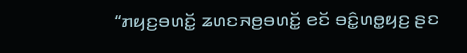“ꤊꤟꤢ꤬ꤋꤛꤢꤩ꤭ ꤘꤛꤢꤏꤥ꤬ꤋꤛꤢꤩ꤭ ꤕꤢꤩ ꤋꤢꤨ꤭ꤛꤥ꤭ꤟꤢ꤬ ꤔꤢ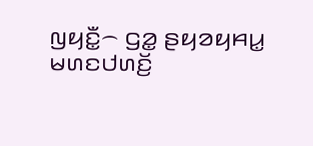ꤜꤟꤢꤪ꤭꤮ ꤞꤤ꤭ ꤔꤟꤤꤟꤌꤣ꤭ ꤗꤛꤢꤓꤛꤢꤩ꤬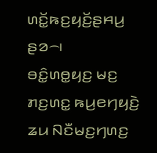ꤛꤢꤩ꤭ꤒꤢ꤬ꤟꤢꤩ꤬ꤔꤌꤣ꤬ ꤔꤤ꤮꤯
ꤋꤢꤨ꤭ꤛꤥ꤭ꤟꤢ꤬ ꤗꤢ꤬ ꤊꤢ꤬ꤛꤢ꤭ ꤒꤣ꤬ꤕꤚꤟꤢꤧ꤬ ꤘꤣ ꤡꤢꤪꤗꤢ꤬ꤚꤛꤢ꤬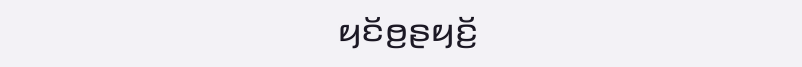ꤟꤢꤩꤥ꤬ꤔꤟꤢꤩ꤬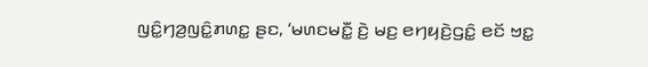ꤜꤢꤨ꤭ꤚꤤ꤬ꤜꤢꤨ꤭ꤊꤛꤢ꤭ ꤔꤢ, ‘ꤗꤛꤢꤗꤢꤪ꤭ ꤢꤧ꤬ ꤗꤢ꤬ ꤕꤚꤟꤢꤧ꤬ꤞꤢꤨ꤭ ꤕꤢꤩ ꤠꤢ꤭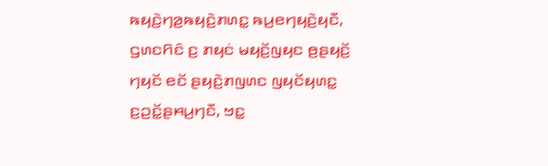ꤒꤟꤢꤧ꤬ꤚꤤ꤬ꤒꤟꤢꤧ꤬ꤊꤛꤢ꤭ ꤒꤣ꤬ꤕꤚꤟꤢꤧ꤬ꤟꤢꤪ, ꤞꤛꤢꤖꤢꤨ ꤢ꤬ ꤊꤟꤢꤦ ꤗꤟꤢꤩ꤬ꤜꤟꤢ ꤥ꤬ꤔꤟꤢꤩ꤬ ꤚꤟꤢꤩ ꤕꤢꤩ ꤔꤟꤢꤧ꤬ꤊꤜꤛꤢ ꤜꤟꤢꤩꤟꤛꤢ꤭ ꤢ꤬ꤑꤢꤩ꤭ꤔꤌꤣ꤬ꤚꤢꤪ, ꤠꤢ꤭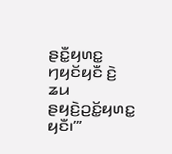ꤔꤢꤪ꤭ꤟꤛꤢ꤭ ꤚꤟꤢꤩꤟꤢꤪ ꤢꤧ꤬ ꤘꤣ ꤔꤟꤢꤧ꤬ꤑꤢꤩ꤭ꤟꤛꤢ꤭ ꤟꤢꤪ꤯’”